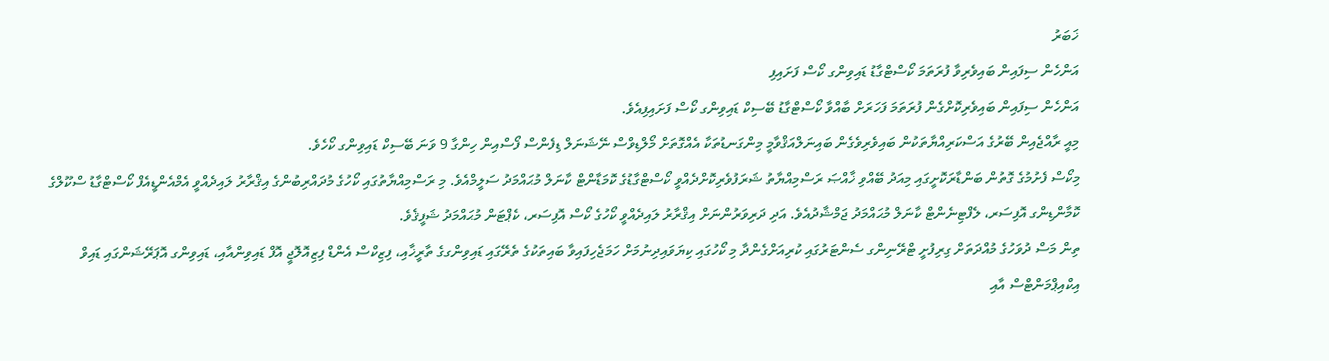ޚަބަރު
އަންހެން ސިފައިން ބައިވެރިވާ ފުރަތަމަ ކޯސްޓްގާޑު ޑައިވިންގ ކޯސް ފަށައިފި
އަންހެން ސިފައިން ބައިވެރިކޮށްގެން ފުރަތަމަ ފަހަރަށް ބާއްވާ ކޯސްޓްގާޑު ބޭސިކް ޑައިވިންގ ކޯސް ފަށައިފިއެވެ.
މިއީ ރާއްޖެއިން ބޭރުގެ އަސްކަރިއްޔާތަކުން ބައިވެރިވެގެން ބައިނަލްއަޤްވާމީ މިންގަނޑުތަކާ އެއްގޮތަށް މޯލްޑިވްސް ނޭޝަނަލް ޑިފެންސް ފޯސްއިން ހިންގާ 9 ވަނަ ބޭސިކް ޑައިވިންގ ކޯހެވެ.
މިކޯސް ފެށުމުގެ ގޮތުން ބަންޑާރަކޮށީގައި މިއަދު ބޭއްވި ޚާއްޞަ ރަސްމިއްޔާތު ޝަރަފުވެރިކޮށްދެއްވީ ކޯސްޓްގާޑުގެ ކޮމަޑާންޓް ކާނަލް މުޙައްމަދު ސަލީމްއެވެ. މި ރަސްމިއްޔާތުގައި ކޯހުގެ މުދައްރިބުންގެ އިޤްރާރު ލައިދެއްވީ އެމްއެންޑީއެފް ކޯސްޓްގާޑު ސްކޫލްގެ ކޮމާންޑިންގ އޮފިސަރ، ލެފްޓިނެންޓް ކާނަލް މުޙައްމަދު ޖަމްޝާދުއެވެ. އަދި ދަރިވަރުންނަށް އިޤްރާރު ލައިދެއްވީ ކޯހުގެ ކޯސް އޮފިސަރ، ކެޕްޓަން މުޙައްމަދު ޝަފީޤެވެ.
ތިން މަސް ދުވަހުގެ މުއްދަތަށް ގިރިފުށީ ޓްރޭނިންގ ސެންޓަރުގައި ކުރިއަށްގެންދާ މި ކޯހުގައި ކިޔަވައިދިނުމަށް ހަމަޖެހިފައިވާ ބައިތަކުގެ ތެރޭގައި ޑައިވިންގގެ ތާރީޚާއި، ފިޒިކްސް އެންޑް ފިޒިއޮލޮޖީ އޮފް ޑައިވިންއާއި، ޑައިވިންގ އޮޕަރޭޝަންގައި ޑައިވް އިކްއިޕްމަންޓްސް އާއި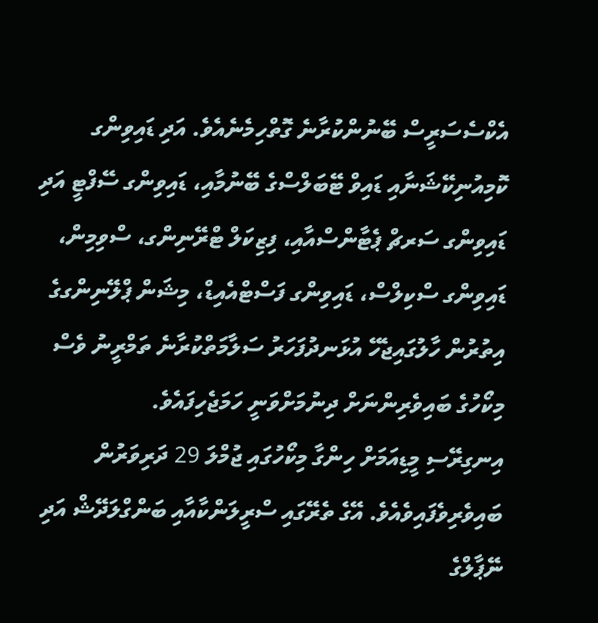އެކްސެސަރީސް ބޭނުންކުރާނެ ގޮތްހިމެނެއެވެ. އަދި ޑައިވިންގ ކޮމިއުނިކޭޝަނާއި ޑައިވް ޓޭބަލްސްގެ ބޭނުމާއި، ޑައިވިންގ ސޭފްޓީ އަދި ޑައިވިންގ ސަރޗް ޕެޓާންސްއާއި، ފިޒިކަލް ޓްރޭނިންގ، ސްވިމިން، ޑައިވިންގ ސްކިލްސް، ޑައިވިންގ ފަސްޓްއެއިޑް، މިޝަން ޕްލޭނިންގގެ އިތުރުން ހާލުގައިޖެހޭ އުޅަނދުފަހަރު ސަލާމަތްކުރާނެ ތަމްރީނު ވެސް މިކޯހުގެ ބައިވެރިންނަށް ދިނުމަށްވަނީ ހަމަޖެހިފައެވެ.
އިނގިރޭސި މީޑިއަމަށް ހިންގާ މިކޯހުގައި ޖުމްލަ 29 ދަރިވަރުން ބައިވެރިވެފައިވެއެވެ. އޭގެ ތެރޭގައި ސްރީލަންކާއާއި ބަންގްލަދޭޝް އަދި ނޭޕާލްގެ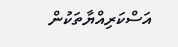އަސްކަރިއްޔާތަކުން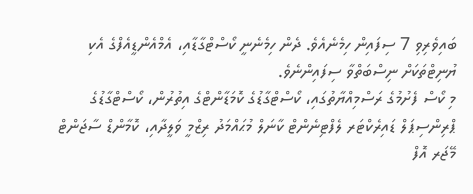ބައިވެރިވި 7 ސިފައިން ހިމެނެއެވެ. ދެން ހިމެނެނީ ކޯސްޓްގާޑާއި، އެމްއެންޑީއެފްގެ އެކި ޔުނިޓްތަކަށް ނިސްބަތްވާ ސިފައިންނެވެ.
މި ކޯސް ފެށުމުގެ ރަސްމިއްޔާތުގައި، ކޯސްޓްގާޑުގެ ކޮމަޑާންޓްގެ އިތުރުން، ކޯސްޓްގާޑުގެ ޕްރިންސިޕަލް ޑައިރެކްޓަރ ލެފްޓިނެންޓް ކާނަލް މުޙައްމަދު ރިޒްމީ ވަލީދާއި، ކޮމާންޑް ސާޖަންޓް މޭޖަރ އޮފް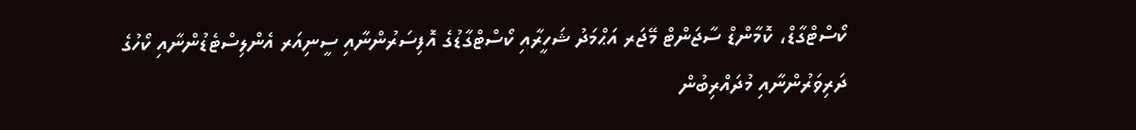ކޯސްޓްގާޑް، ކޮމާންޑް ސާޖަންޓް މޭޖަރ އަޙްމަދު ޝަހީރާއި ކޯސްޓްގާޑުގެ އޮފިސަރުންނާއި ސީނިއަރ އެންލިސްޓެޑުންނާއި ކޯހުގެ ދަރިވަރުންނާއި މުދައްރިބުން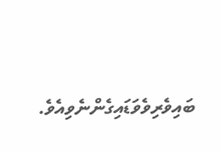ބައިވެރިވެވަޑައިގެންނެވިއެވެ.